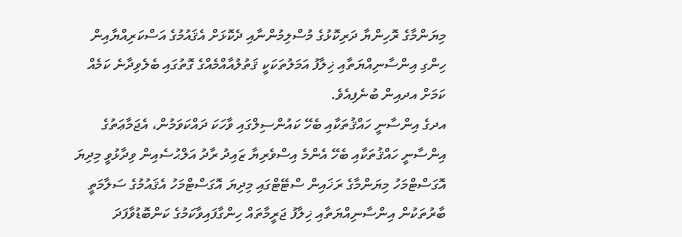މިޔަންމާގެ ރޮހިންޔާ ދަރިކޮޅުގެ މުސްލިމުންނާއި ދެކޮޅަށް އެޤައުމުގެ އަސްކަރިއްޔާއިން ހިންގި އިންސާނިއްޔަތާއި ޚިލާފު އަމަލުތަކަކީ ޤަތުލުއާއްމެއްގެ ގޮތުގައި ބެލެވިދާނެ ކަމެއް ކަމަށް އދއިން ބުނެފިއެވެ.
އދގެ އިންސާނީ ހައްޤުތަކާއި ބެހޭ ކައުންސިލްގައި ވާހަކަ ދައްކަވަމުން، އެޖަމާޢަތުގެ އިންސާނީ ހައްޤުތަކާއި ބެހޭ އެންމެ އިސްވެރިޔާ ޒައިދު ރާދު އަލްޙުސެއިން ވިދާޅުވީ މިދިޔަ އޮގަސްޓްމަހު މިޔަންމާގެ ރަޚައިން ސްޓޭޓްގައި މިދިޔަ އޮގަސްޓްމަހު އެޤައުމުގެ ސަލާމަތީ ބާރުތަކުން އިންސާނިއްޔަތާއި ޚިލާފު ޖަރީމާތައް ހިންގާފައިވާކަމުގެ ކަންބޮޑުވާފަދަ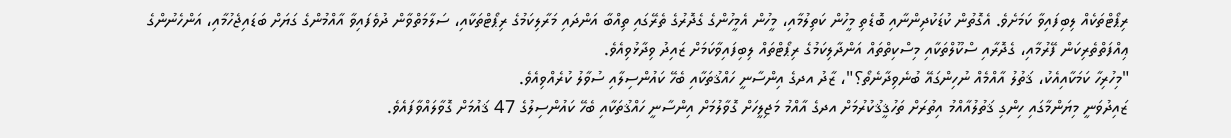ރިޕޯޓްތަކެއް ލިބިފައިވާ ކަމަށެވެ. އެގޮތުން ކުޑަކުދިންނާއި ބޮޑެތި މީހުން ކަތިލުމާއި، މީހުން އެމީހުންގެ ގެދޮރުގެ ތެރޭގައި ތިއްބާ އަންދައި މަރާލިކަމުގެ ރިޕޯޓްތަކާއި، ސަލާމަތްވާން ދުވެފައިވާ އާއްމުންގެ ގަޔަށް ބަޑައިޖެހުމާއި، އަންހެނުންގެ ޢިއްފަތްތެރިކަން ފޭރުމާއި، ގެދޮރާއި ސްކޫލްތަކާއި މިސްކިތްތައް އަންދާލިކަމުގެ ރިޕޯޓްތައް ލިބިފައިވާކަމަށް ޒައިދު ވިދާޅުވިއެވެ.
"މިހުރިހާ ކަމަކާއިއެކު، ޤަތުލު އާއްމެއް ނުހިންގައޭ ބުނެވިދާނެތޯ؟"، ޒާދު އދގެ އިންސާނީ ހައްޤުތަކާއި ބެހޭ ކައުންސިލާއި ސުވާލު ކުރެއްވިއެވެ.
ޒައިދުވަނީ މިޔަންމާގައި ހިންގި ޤަތުލުއާއްމު އިތުރަށް ތަހުޤީޤުކުރުމަށް އދގެ އާއްމު މަޖިލީހަށް ގޮވާލުމަށް އިންސާނީ ހައްޤުތަކާއި ބެހޭ ކައުންސިލުގެ 47 ޤައުމަށް ގޮވާލައްވާފައެވެ.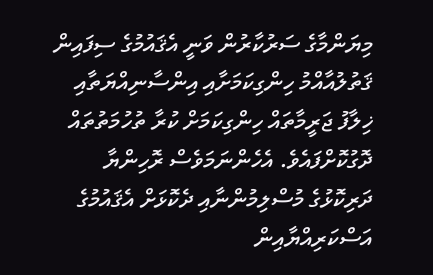މިޔަންމާގެ ސަރުކާރުން ވަނީ އެޤައުމުގެ ސިފައިން ޤަތުލުއާއްމު ހިންގިކަމަށާއި އިންސާނިއްޔަތާއި ޚިލާފު ޖަރީމާތައް ހިންގިކަމަށް ކުރާ ތުހުމަތުތައް ދޮގުކޮށްފައެވެ. އެހެންނަމަވެސް ރޮހިންޔާ ދަރިކޮޅުގެ މުސްލިމުންނާއި ދެކޮޅަށް އެޤައުމުގެ އަސްކަރިއްޔާއިން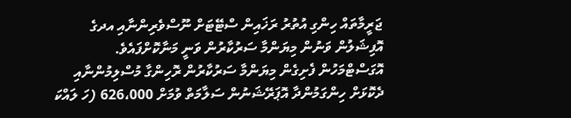ޖަރީމާތައް ހިންގި އުތުރު ރަޚައިން ސްޓޭޓަށް ނޫސްވެރިންނާއި އދގެ އޮފިޝަލުން ވަނުން މިޔަންމާ ސަރުކާރުން ވަނީ މަނާކޮށްފައެވެ.
އޮގަސްޓްމަހުން ފެށިގެން މިޔަންމާ ސަރުކާރުން ރޮހިންގާ މުސްލިމުންނާއި ދެކޮޅަށް ހިންގަމުންދާ އޮޕަރޭޝަނުން ސަލާމަތް ވުމަށް 626،000 (ހަ ލައްކަ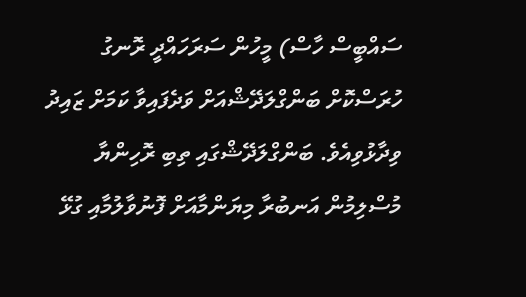ސައްބީސް ހާސް) މީހުން ސަރަހައްދީ ރޮނގު ހުރަސްކޮށް ބަންގްލަދޭޝްއަށް ވަދެފައިވާ ކަމަށް ޒައިދު ވިދާޅުވިއެވެ. ބަންގްލަދޭޝްގައި ތިބި ރޮހިންޔާ މުސްލިމުން އަނބުރާ މިޔަންމާއަށް ފޮނުވާލުމާއި ގުޅޭ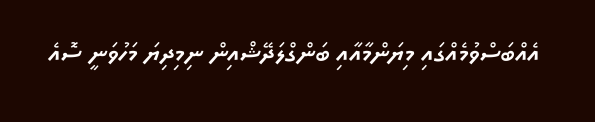އެއްބަސްވުމެއްގައި މިޔަންމާއާއި ބަންގްލަދޭޝްއިން ނިމިދިޔަ މަހުވަނީ ސޮއެ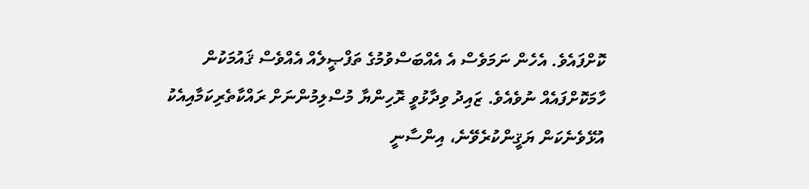ކޮށްފައެވެ. އެހެން ނަމަވެސް އެ އެއްބަސްވުމުގެ ތަފްޞީލެއް އެއްވެސް ޤައުމަކުން ހާމަކޮށްފައެއް ނުވެއެވެ. ޒައިދު ވިދާޅުވީ ރޮހިންޔާ މުސްލިމުންނަށް ރައްކާތެރިކަމާއިއެކު އުޅޭވެނެކަން ޔަޤީންކުރެވޭނެ، އިންސާނީ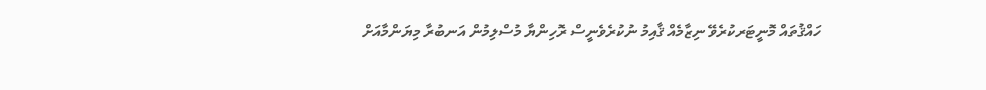ހައްޤުތައް މޮނީޓަރކުރެވޭ ނިޒާމެއް ޤާއިމު ނުކުރެވެނީސް ރޮހިންޔާ މުސްލިމުން އަނބުރާ މިޔަންމާއަށް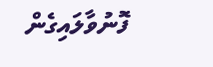ފޮނުވާލައިގެން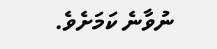ނުވާނެ ކަމަށެވެ.